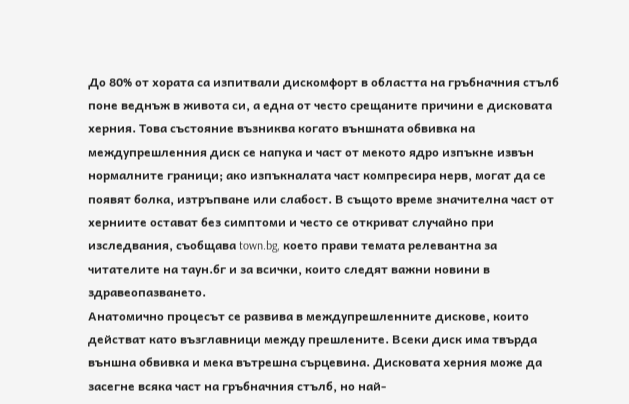До 80% от хората са изпитвали дискомфорт в областта на гръбначния стълб поне веднъж в живота си, а една от често срещаните причини е дисковата херния. Това състояние възниква когато външната обвивка на междупрешленния диск се напука и част от мекото ядро изпъкне извън нормалните граници; ако изпъкналата част компресира нерв, могат да се появят болка, изтръпване или слабост. В същото време значителна част от херниите остават без симптоми и често се откриват случайно при изследвания, съобщава town.bg, което прави темата релевантна за читателите на таун.бг и за всички, които следят важни новини в здравеопазването.
Анатомично процесът се развива в междупрешленните дискове, които действат като възглавници между прешлените. Всеки диск има твърда външна обвивка и мека вътрешна сърцевина. Дисковата херния може да засегне всяка част на гръбначния стълб, но най-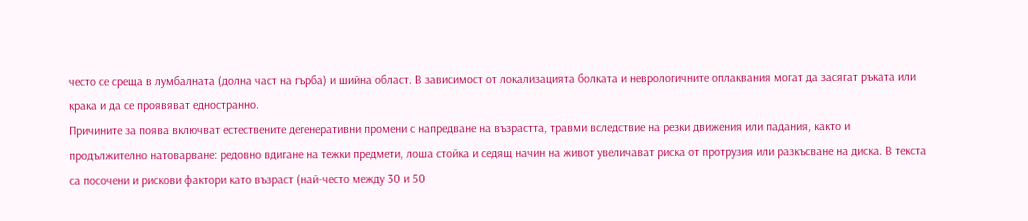често се среща в лумбалната (долна част на гърба) и шийна област. В зависимост от локализацията болката и неврологичните оплаквания могат да засягат ръката или крака и да се проявяват едностранно.
Причините за поява включват естествените дегенеративни промени с напредване на възрастта, травми вследствие на резки движения или падания, както и продължително натоварване: редовно вдигане на тежки предмети, лоша стойка и седящ начин на живот увеличават риска от протрузия или разкъсване на диска. В текста са посочени и рискови фактори като възраст (най-често между 30 и 50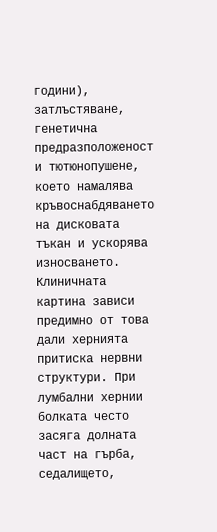години), затлъстяване, генетична предразположеност и тютюнопушене, което намалява кръвоснабдяването на дисковата тъкан и ускорява износването.
Клиничната картина зависи предимно от това дали хернията притиска нервни структури. При лумбални хернии болката често засяга долната част на гърба, седалището,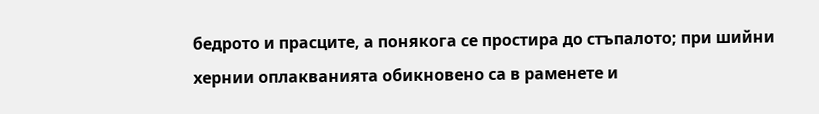бедрото и прасците, а понякога се простира до стъпалото; при шийни хернии оплакванията обикновено са в раменете и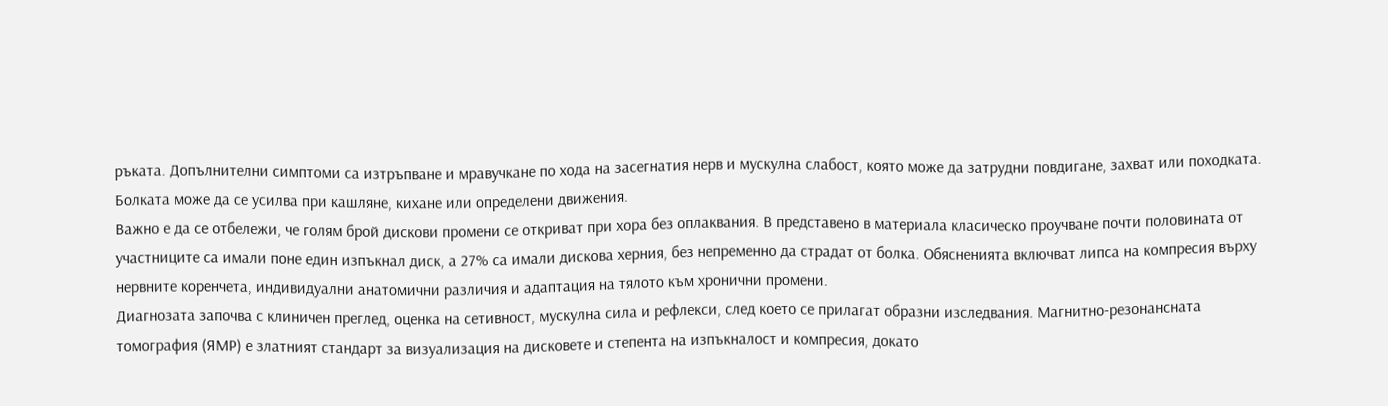ръката. Допълнителни симптоми са изтръпване и мравучкане по хода на засегнатия нерв и мускулна слабост, която може да затрудни повдигане, захват или походката. Болката може да се усилва при кашляне, кихане или определени движения.
Важно е да се отбележи, че голям брой дискови промени се откриват при хора без оплаквания. В представено в материала класическо проучване почти половината от участниците са имали поне един изпъкнал диск, а 27% са имали дискова херния, без непременно да страдат от болка. Обясненията включват липса на компресия върху нервните коренчета, индивидуални анатомични различия и адаптация на тялото към хронични промени.
Диагнозата започва с клиничен преглед, оценка на сетивност, мускулна сила и рефлекси, след което се прилагат образни изследвания. Магнитно-резонансната томография (ЯМР) е златният стандарт за визуализация на дисковете и степента на изпъкналост и компресия, докато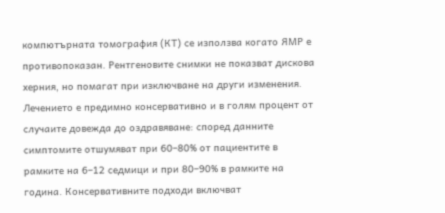компютърната томография (КТ) се използва когато ЯМР е противопоказан. Рентгеновите снимки не показват дискова херния, но помагат при изключване на други изменения.
Лечението е предимно консервативно и в голям процент от случаите довежда до оздравяване: според данните симптомите отшумяват при 60–80% от пациентите в рамките на 6–12 седмици и при 80–90% в рамките на година. Консервативните подходи включват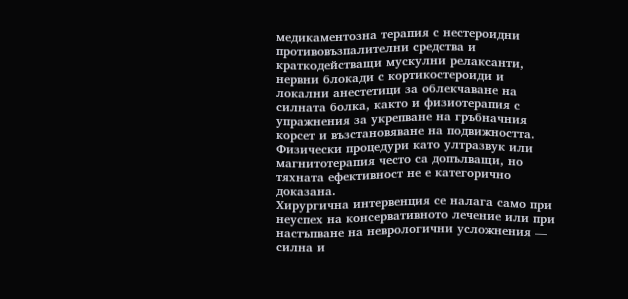медикаментозна терапия с нестероидни противовъзпалителни средства и краткодействащи мускулни релаксанти, нервни блокади с кортикостероиди и локални анестетици за облекчаване на силната болка, както и физиотерапия с упражнения за укрепване на гръбначния корсет и възстановяване на подвижността. Физически процедури като ултразвук или магнитотерапия често са допълващи, но тяхната ефективност не е категорично доказана.
Хирургична интервенция се налага само при неуспех на консервативното лечение или при настъпване на неврологични усложнения — силна и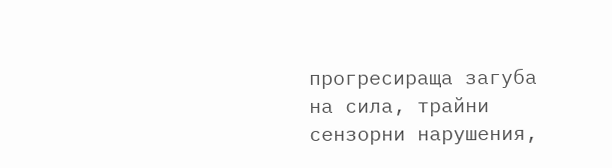прогресираща загуба на сила, трайни сензорни нарушения,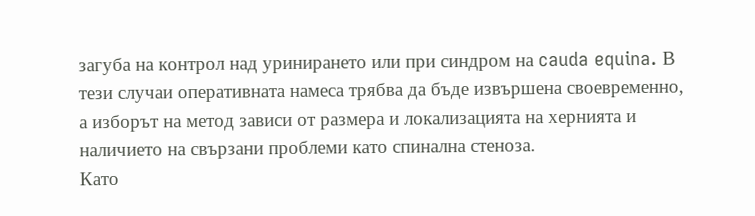загуба на контрол над уринирането или при синдром на cauda equina. В тези случаи оперативната намеса трябва да бъде извършена своевременно, а изборът на метод зависи от размера и локализацията на хернията и наличието на свързани проблеми като спинална стеноза.
Като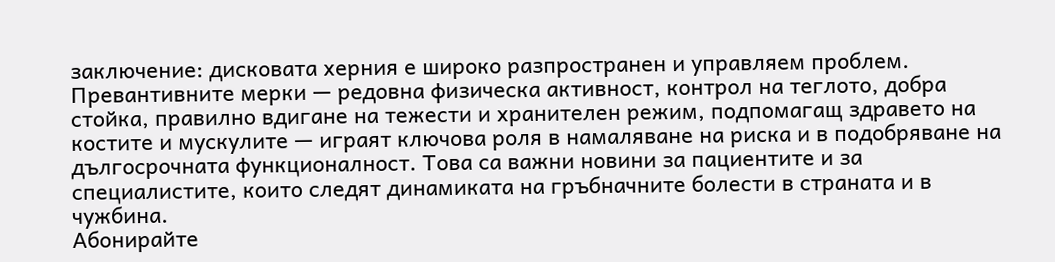заключение: дисковата херния е широко разпространен и управляем проблем. Превантивните мерки — редовна физическа активност, контрол на теглото, добра стойка, правилно вдигане на тежести и хранителен режим, подпомагащ здравето на костите и мускулите — играят ключова роля в намаляване на риска и в подобряване на дългосрочната функционалност. Това са важни новини за пациентите и за специалистите, които следят динамиката на гръбначните болести в страната и в чужбина.
Абонирайте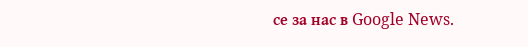се за нас в Google News.